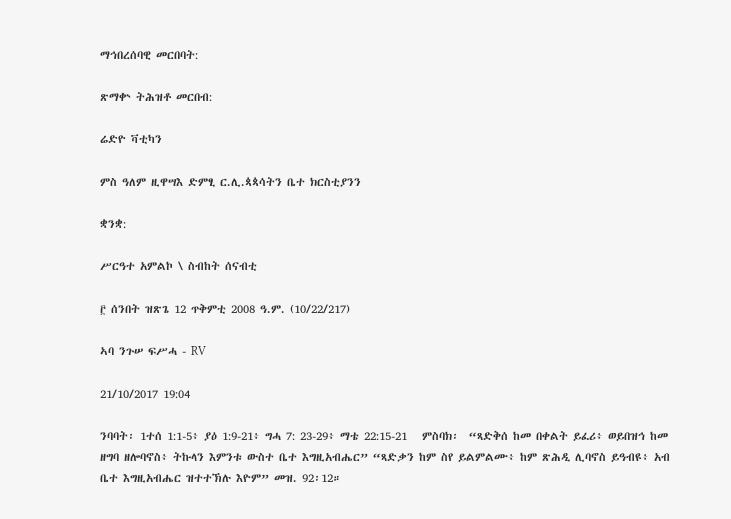ማኅበረሰባዊ መርበባት:

ጽማቍ ትሕዝቶ መርበብ:

ሬድዮ ቫቲካን

ምስ ዓለም ዚዋሣእ ድምፂ ር.ሊ.ጳጳሳትን ቤተ ክርስቲያንን

ቋንቋ:

ሥርዓተ አምልኮ \ ስብከት ሰናብቲ

፫ ሰንበት ዝጽጌ 12 ጥቅምቲ 2008 ዓ.ም. (10/22/217)

ኣባ ንጉሠ ፍሥሓ - RV

21/10/2017 19:04

ንባባት፡ 1ተሰ 1:1-5፥ ያዕ 1:9-21፥ ግሓ 7: 23-29፥ ማቴ 22:15-21   ምስባክ፡  “ጻድቅሰ ከመ በቀልት ይፈሪ፥ ወይበዝኅ ከመ ዘግባ ዘሎባኖስ፥ ትኩላን እምንቱ ውስተ ቤተ እግዚአብሔር” “ጻድቃን ከም ስየ ይልምልሙ፥ ከም ጽሕዲ ሊባኖስ ይዓብዩ፥ አብ ቤተ እግዚአብሔር ዝተተኽሉ እዮም” መዝ. 92፡12።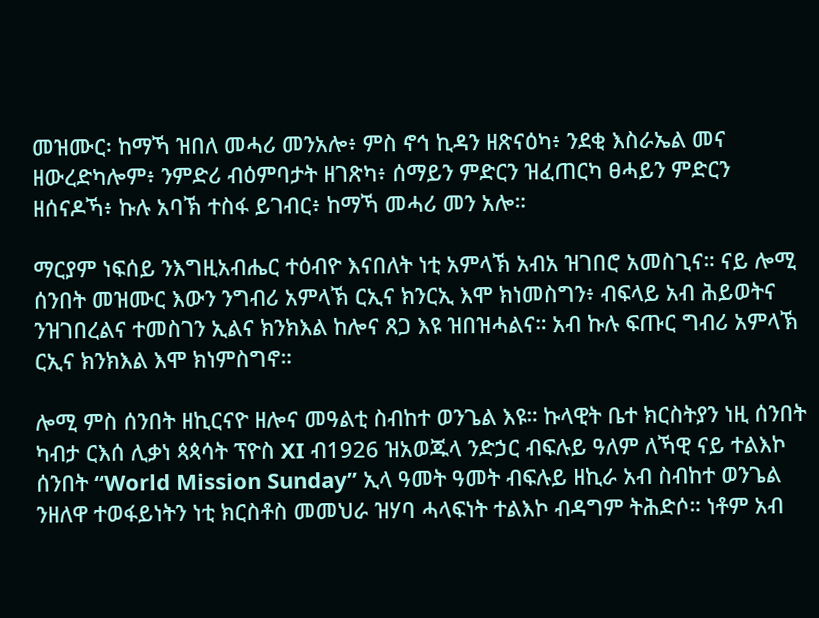መዝሙር፡ ከማኻ ዝበለ መሓሪ መንአሎ፥ ምስ ኖኅ ኪዳን ዘጽናዕካ፥ ንደቂ እስራኤል መና ዘውረድካሎም፥ ንምድሪ ብዕምባታት ዘገጽካ፥ ሰማይን ምድርን ዝፈጠርካ ፀሓይን ምድርን ዘሰናዶኻ፥ ኩሉ አባኽ ተስፋ ይገብር፥ ከማኻ መሓሪ መን አሎ።

ማርያም ነፍሰይ ንእግዚአብሔር ተዕብዮ እናበለት ነቲ አምላኽ አብአ ዝገበሮ አመስጊና። ናይ ሎሚ ሰንበት መዝሙር እውን ንግብሪ አምላኽ ርኢና ክንርኢ እሞ ክነመስግን፥ ብፍላይ አብ ሕይወትና ንዝገበረልና ተመስገን ኢልና ክንክእል ከሎና ጸጋ እዩ ዝበዝሓልና። አብ ኩሉ ፍጡር ግብሪ አምላኽ ርኢና ክንክእል እሞ ክነምስግኖ።

ሎሚ ምስ ሰንበት ዘኪርናዮ ዘሎና መዓልቲ ስብከተ ወንጌል እዩ። ኩላዊት ቤተ ክርስትያን ነዚ ሰንበት ካብታ ርእሰ ሊቃነ ጳጳሳት ፕዮስ XI ብ1926 ዝአወጁላ ንድኃር ብፍሉይ ዓለም ለኻዊ ናይ ተልእኮ ሰንበት “World Mission Sunday” ኢላ ዓመት ዓመት ብፍሉይ ዘኪራ አብ ስብከተ ወንጌል ንዘለዋ ተወፋይነትን ነቲ ክርስቶስ መመህራ ዝሃባ ሓላፍነት ተልእኮ ብዳግም ትሕድሶ። ነቶም አብ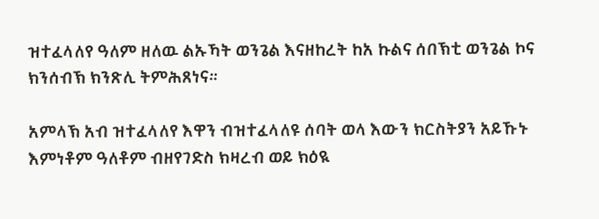ዝተፈላለየ ዓለም ዘለዉ ልኡኻት ወንጌል እናዘከረት ከአ ኩልና ሰበኽቲ ወንጌል ኮና ክንሰብኽ ክንጽሊ ትምሕጸነና።

አምላኽ አብ ዝተፈላለየ እዋን ብዝተፈላለዩ ሰባት ወላ እውን ክርስትያን አይኹኑ እምነቶም ዓለቶም ብዘየገድስ ክዛረብ ወይ ክዕዪ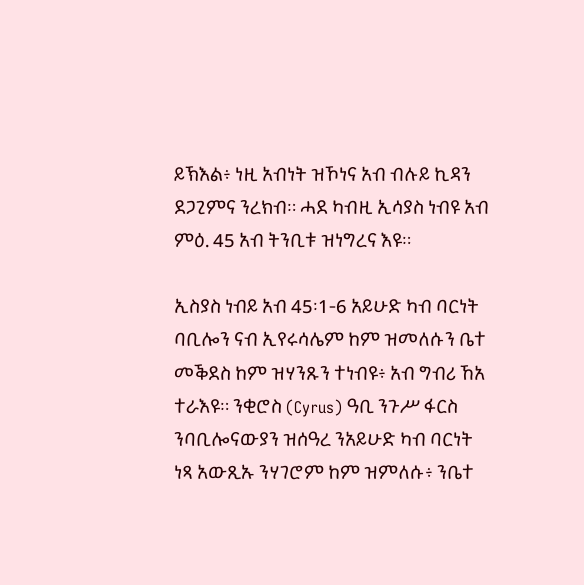ይኽእል፥ ነዚ አብነት ዝኾነና አብ ብሉይ ኪዳን ደጋጊምና ንረክብ። ሓደ ካብዚ ኢሳያስ ነብዩ አብ ምዕ. 45 አብ ትንቢቱ ዝነግረና እዩ።

ኢስያስ ነብይ አብ 45፡1-6 አይሁድ ካብ ባርነት ባቢሎን ናብ ኢየሩሳሌም ከም ዝመለሱን ቤተ መቕደስ ከም ዝሃንጹን ተነብዩ፥ አብ ግብሪ ኸአ ተራእዩ። ንቂሮስ (Cyrus) ዓቢ ንጉሥ ፋርስ ንባቢሎናውያን ዝሰዓረ ንአይሁድ ካብ ባርነት ነጻ አውጺኡ ንሃገሮም ከም ዝምለሱ፥ ንቤተ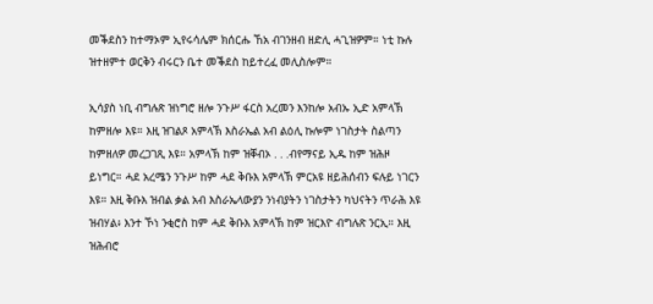መቕደስን ከተማኦም ኢየሩሳሌም ክሰርሑ ኸአ ብገንዘብ ዘድሊ ሓጊዝዎም። ነቲ ኩሉ ዝተዘምተ ወርቅን ብሩርን ቤተ መቕደስ ከይተረፈ መሊስሎም።

ኢሳያስ ነቢ ብግሉጽ ዝነግሮ ዘሎ ንጉሥ ፋርስ አረመን እንከሎ አብኡ ኢድ አምላኽ ከምዘሎ እዩ። እዚ ዝገልጾ አምላኽ እስራኤል አብ ልዕሊ ኩሎም ነገስታት ስልጣን ከምዘለዎ መረጋገጺ እዩ። አምላኽ ከም ዝቐብኦ . . .ብየማናይ ኢዱ ከም ዝሕዞ ይነግር። ሓደ አረሜን ንጉሥ ከም ሓደ ቅቡእ አምላኽ ምርአዩ ዘይሕሰብን ፍሉይ ነገርን እዩ። እዚ ቅቡእ ዝብል ቃል አብ እስራኤላውያን ንነብያትን ነገስታትን ካህናትን ጥራሕ እዩ ዝብሃል፥ እንተ ኾነ ንቂሮስ ከም ሓደ ቅቡእ አምላኽ ከም ዝርእዮ ብግሉጽ ንርኢ። እዚ ዝሕብሮ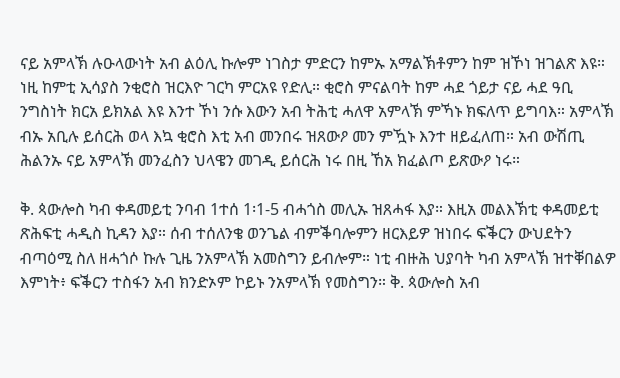ናይ አምላኽ ሉዑላውነት አብ ልዕሊ ኩሎም ነገስታ ምድርን ከምኡ አማልኽቶምን ከም ዝኾነ ዝገልጽ እዩ። ነዚ ከምቲ ኢሳያስ ንቂሮስ ዝርእዮ ገርካ ምርአዩ የድሊ። ቂሮስ ምናልባት ከም ሓደ ጎይታ ናይ ሓደ ዓቢ ንግስነት ክርአ ይክአል እዩ እንተ ኾነ ንሱ እውን አብ ትሕቲ ሓለዋ አምላኽ ምኻኑ ክፍለጥ ይግባእ። አምላኽ ብኡ አቢሉ ይሰርሕ ወላ እኳ ቂሮስ እቲ አብ መንበሩ ዝጸውዖ መን ምዃኑ እንተ ዘይፈለጠ። አብ ውሽጢ ሕልንኡ ናይ አምላኽ መንፈስን ህላዌን መገዲ ይሰርሕ ነሩ በዚ ኸአ ክፈልጦ ይጽውዖ ነሩ።

ቅ. ጳውሎስ ካብ ቀዳመይቲ ንባብ 1ተሰ 1፡1-5 ብሓጎስ መሊኡ ዝጸሓፋ እያ። እዚአ መልእኽቲ ቀዳመይቲ ጽሕፍቲ ሓዲስ ኪዳን እያ። ሰብ ተሰለንቄ ወንጌል ብምቕባሎምን ዘርእይዎ ዝነበሩ ፍቕርን ውህደትን ብጣዕሚ ስለ ዘሓጎሶ ኩሉ ጊዜ ንአምላኽ አመስግን ይብሎም። ነቲ ብዙሕ ህያባት ካብ አምላኽ ዝተቐበልዎ እምነት፥ ፍቕርን ተስፋን አብ ክንድኦም ኮይኑ ንአምላኽ የመስግን። ቅ. ጳውሎስ አብ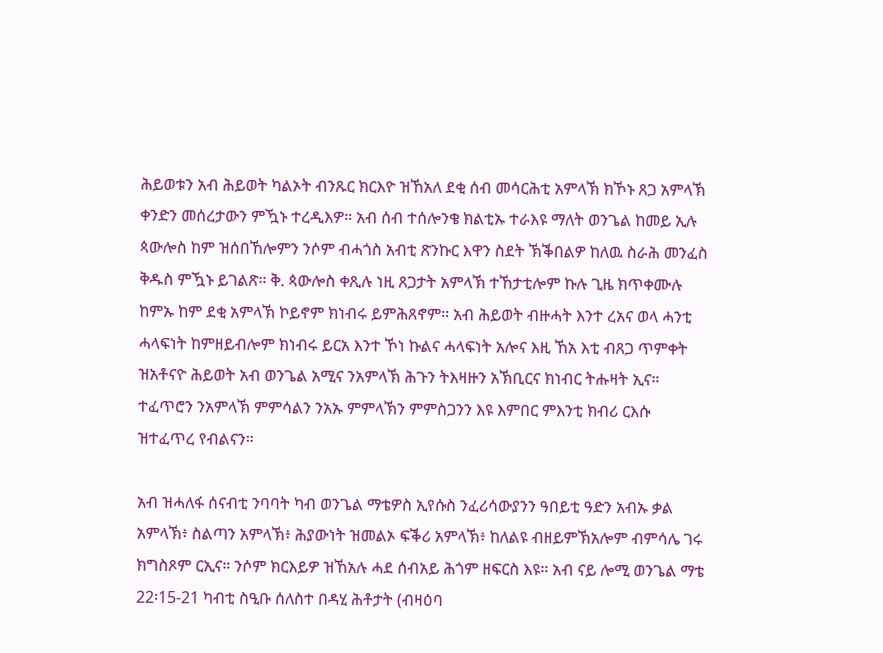ሕይወቱን አብ ሕይወት ካልኦት ብንጹር ክርእዮ ዝኸአለ ደቂ ሰብ መሳርሕቲ አምላኽ ክኾኑ ጸጋ አምላኽ ቀንድን መሰረታውን ምዃኑ ተረዲእዎ። አብ ሰብ ተሰሎንቄ ክልቲኡ ተራእዩ ማለት ወንጌል ከመይ ኢሉ ጳውሎስ ከም ዝሰበኸሎምን ንሶም ብሓጎስ አብቲ ጽንኩር እዋን ስደት ኽቕበልዎ ከለዉ ስራሕ መንፈስ ቅዱስ ምዃኑ ይገልጽ። ቅ. ጳውሎስ ቀጺሉ ነዚ ጸጋታት አምላኽ ተኸታቲሎም ኩሉ ጊዜ ክጥቀሙሉ ከምኡ ከም ደቂ አምላኽ ኮይኖም ክነብሩ ይምሕጸኖም። አብ ሕይወት ብዙሓት እንተ ረአና ወላ ሓንቲ ሓላፍነት ከምዘይብሎም ክነብሩ ይርአ እንተ ኾነ ኩልና ሓላፍነት አሎና እዚ ኸአ እቲ ብጸጋ ጥምቀት ዝአቶናዮ ሕይወት አብ ወንጌል አሚና ንአምላኽ ሕጉን ትእዛዙን አኽቢርና ክነብር ትሑዛት ኢና። ተፈጥሮን ንአምላኽ ምምሳልን ንአኡ ምምላኽን ምምስጋንን እዩ እምበር ምእንቲ ክብሪ ርእሱ ዝተፈጥረ የብልናን።

አብ ዝሓለፋ ሰናብቲ ንባባት ካብ ወንጌል ማቴዎስ ኢየሱስ ንፈሪሳውያንን ዓበይቲ ዓድን አብኡ ቃል አምላኽ፥ ስልጣን አምላኽ፥ ሕያውነት ዝመልኦ ፍቕሪ አምላኽ፥ ከለልዩ ብዘይምኽአሎም ብምሳሌ ገሩ ክግስጾም ርኢና። ንሶም ክርእይዎ ዝኸአሉ ሓደ ሰብአይ ሕጎም ዘፍርስ እዩ። አብ ናይ ሎሚ ወንጌል ማቴ 22፡15-21 ካብቲ ስዒቡ ሰለስተ በዳሂ ሕቶታት (ብዛዕባ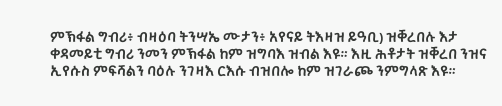ምኽፋል ግብሪ፥ ብዛዕባ ትንሣኤ ሙታን፥ አየናይ ትእዛዝ ይዓቢ) ዝቐረበሉ እታ ቀዳመይቲ ግብሪ ንመን ምኽፋል ከም ዝግባእ ዝብል እዩ። እዚ ሕቶታት ዝቐረበ ንዝና ኢየሱስ ምፍሻልን ባዕሉ ንገዛእ ርእሱ ብዝበሎ ከም ዝገራጮ ንምግላጽ እዩ።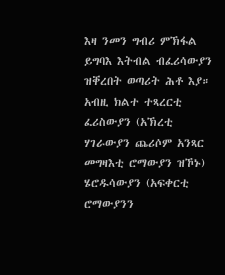እዛ ንመን ግብሪ ምኽፋል ይግባእ እትብል ብፈሪሳውያን ዝቐረበት ወጣሪት ሕቶ እያ። አብዚ ክልተ ተጻረርቲ ፈሪስውያን (አኽረቲ ሃገራውያን ጨሪሶም አንጻር መግዛእቲ ሮማውያን ዝኾኑ) ሄሮዱሳውያን (አፍቀርቲ ሮማውያንን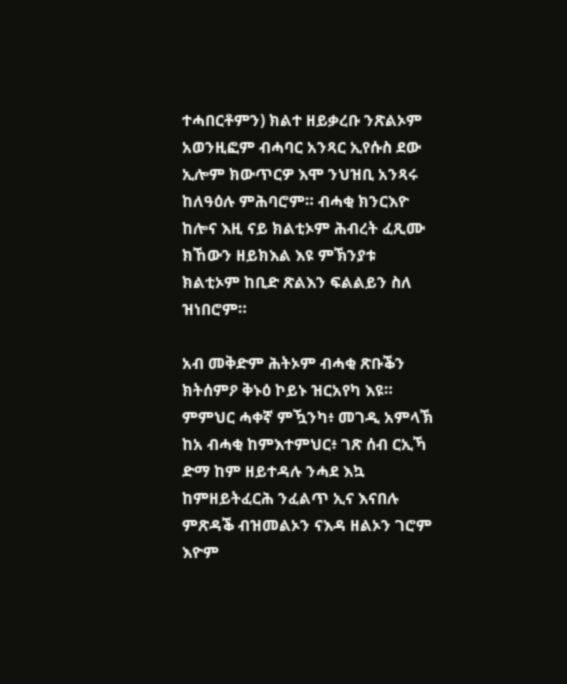ተሓበርቶምን) ክልተ ዘይቃረቡ ንጽልኦም አወንዚፎም ብሓባር አንጻር ኢየሱስ ደው ኢሎም ክውጥርዎ እሞ ንህዝቢ አንጻሩ ከለዓዕሉ ምሕባሮም። ብሓቂ ክንርእዮ ከሎና እዚ ናይ ክልቲኦም ሕብረት ፈጺሙ ክኸውን ዘይክእል እዩ ምኽንያቱ ክልቲኦም ከቢድ ጽልእን ፍልልይን ስለ ዝነበሮም።

አብ መቅድም ሕትኦም ብሓቂ ጽቡቕን ክትሰምዖ ቅኑዕ ኮይኑ ዝርአየካ እዩ። ምምህር ሓቀኛ ምዃንካ፥ መገዲ አምላኽ ከአ ብሓቂ ከምእተምህር፥ ገጽ ሰብ ርኢኻ ድማ ከም ዘይተዳሉ ንሓደ እኳ ከምዘይትፈርሕ ንፈልጥ ኢና እናበሉ ምጽዳቕ ብዝመልኦን ናእዳ ዘልኦን ገሮም እዮም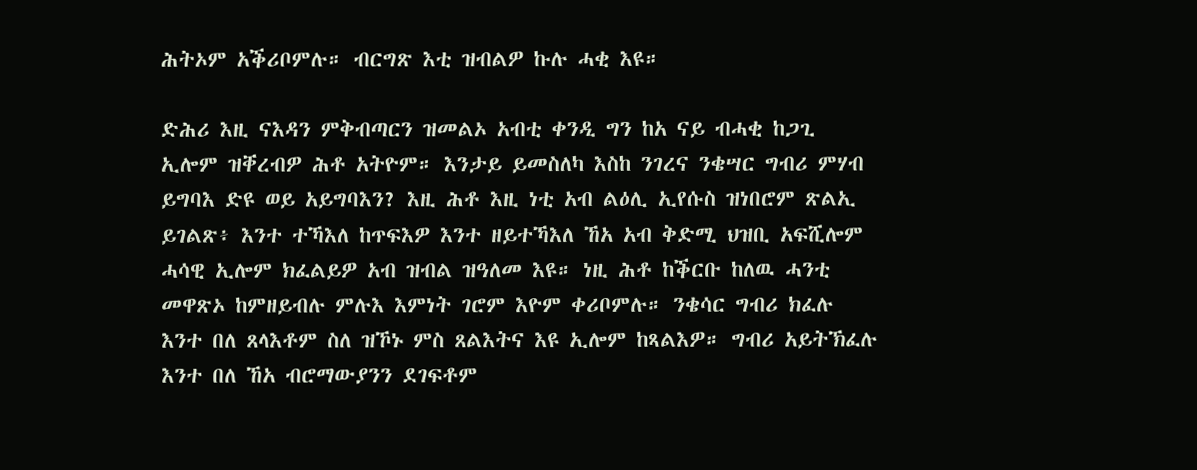ሕትኦም አቕሪቦምሉ። ብርግጽ እቲ ዝብልዎ ኩሉ ሓቂ እዩ።

ድሕሪ እዚ ናእዳን ምቅብጣርን ዝመልኦ አብቲ ቀንዲ ግን ከአ ናይ ብሓቂ ከጋጊ ኢሎም ዝቐረብዎ ሕቶ አትዮም። እንታይ ይመስለካ እስከ ንገረና ንቄሣር ግብሪ ምሃብ ይግባእ ድዩ ወይ አይግባእን? እዚ ሕቶ እዚ ነቲ አብ ልዕሊ ኢየሱስ ዝነበሮም ጽልኢ ይገልጽ፥ እንተ ተኻእለ ከጥፍእዎ እንተ ዘይተኻእለ ኸአ አብ ቅድሚ ህዝቢ አፍሺሎም ሓሳዊ ኢሎም ክፈልይዎ አብ ዝብል ዝዓለመ እዩ። ነዚ ሕቶ ከቕርቡ ከለዉ ሓንቲ መዋጽኦ ከምዘይብሉ ምሉእ እምነት ገሮም እዮም ቀሪቦምሉ። ንቄሳር ግብሪ ክፈሉ እንተ በለ ጸላእቶም ስለ ዝኾኑ ምስ ጸልእትና እዩ ኢሎም ከጻልእዎ። ግብሪ አይትኽፈሉ እንተ በለ ኸአ ብሮማውያንን ደገፍቶም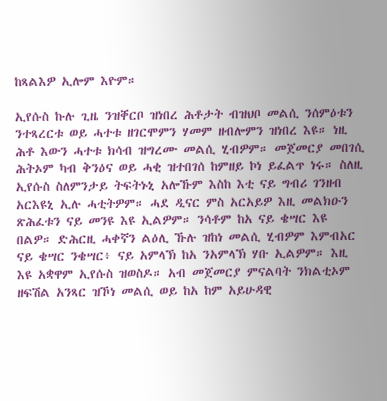ከጻልእዎ ኢሎም እዮም።

ኢየሱስ ኩሉ ጊዜ ንዝቐርቦ ዝነበረ ሕቶታት ብዝህቦ መልሲ ንሰምዕቱን ንተጻረርቱ ወይ ሓተቱ ዘገርሞምን ሃመም ዘብሎምን ዝነበረ እዩ። ነዚ ሕቶ እውን ሓተቱ ክሳብ ዝግረሙ መልሲ ሂብዎም። መጀመርያ መበገሲ ሕትኦም ካብ ቅንዕና ወይ ሓቂ ዝተበገሰ ከምዘይ ኮነ ይፈልጥ ነሩ። ስለዚ ኢየሱስ ስለምንታይ ትፍትኑኒ አሎኹም እስከ እቲ ናይ ግብሪ ገንዘብ አርእዩኒ ኢሉ ሓቲትዎም። ሓደ ዲናር ምስ አርአይዎ እዚ መልክዑን ጽሕፈቱን ናይ መንዩ እዩ ኢልዎም። ንሳቶም ከአ ናይ ቄሣር እዩ በልዎ። ድሕርዚ ሓቀኛን ልዕሊ ኹሉ ዝከነ መልሲ ሂብዎም እምብአር ናይ ቄሣር ንቄሣር፥ ናይ አምላኽ ከአ ንአምላኽ ሃቡ ኢልዎም። እዚ እዩ አቋዋም ኢየሱስ ዝወስዶ። አብ መጀመርያ ምናልባት ንክልቲኦም ዘፍሽል አንጻር ዝኾነ መልሲ ወይ ከአ ከም አይሁዳዊ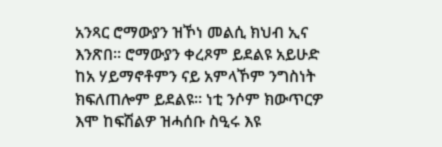አንጻር ሮማውያን ዝኾነ መልሲ ክህብ ኢና እንጽበ። ሮማውያን ቀረጾም ይደልዩ አይሁድ ከአ ሃይማኖቶምን ናይ አምላኾም ንግስነት ክፍለጠሎም ይደልዩ። ነቲ ንሶም ክውጥርዎ እሞ ከፍሽልዎ ዝሓሰቡ ስዒሩ እዩ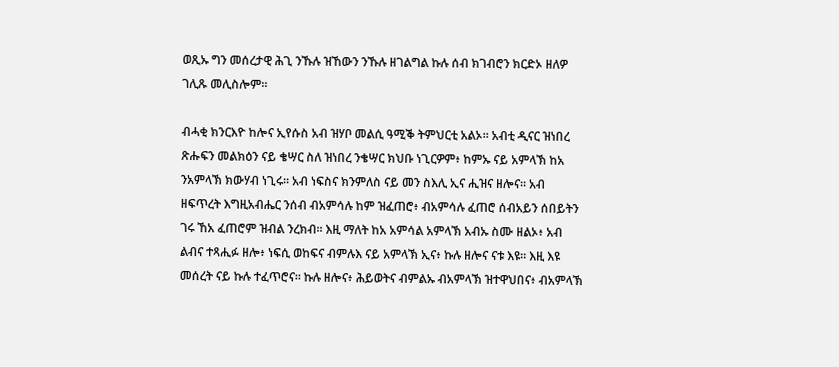ወጺኡ ግን መሰረታዊ ሕጊ ንኹሉ ዝኸውን ንኹሉ ዘገልግል ኩሉ ሰብ ክገብሮን ክርድኦ ዘለዎ ገሊጹ መሊስሎም።

ብሓቂ ክንርእዮ ከሎና ኢየሱስ አብ ዝሃቦ መልሲ ዓሚቕ ትምህርቲ አልኦ። አብቲ ዲናር ዝነበረ ጽሑፍን መልክዕን ናይ ቄሣር ስለ ዝነበረ ንቄሣር ክህቡ ነጊርዎም፥ ከምኡ ናይ አምላኽ ከአ ንአምላኽ ክውሃብ ነጊሩ። አብ ነፍስና ክንምለስ ናይ መን ስእሊ ኢና ሒዝና ዘሎና። አብ ዘፍጥረት እግዚአብሔር ንሰብ ብአምሳሉ ከም ዝፈጠሮ፥ ብአምሳሉ ፈጠሮ ሰብአይን ሰበይትን ገሩ ኸአ ፈጠሮም ዝብል ንረክብ። እዚ ማለት ከአ አምሳል አምላኽ አብኡ ስሙ ዘልኦ፥ አብ ልብና ተጻሒፉ ዘሎ፥ ነፍሲ ወከፍና ብምሉእ ናይ አምላኽ ኢና፥ ኩሉ ዘሎና ናቱ እዩ። እዚ እዩ መሰረት ናይ ኩሉ ተፈጥሮና። ኩሉ ዘሎና፥ ሕይወትና ብምልኡ ብአምላኽ ዝተዋህበና፥ ብአምላኽ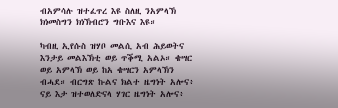ብአምሳሉ ዝተፈጥረ እዩ ስለዚ ንአምላኽ ክነመስግን ክነኽብሮን ግቡእና እዩ።

ካብዚ ኢየሱስ ዝሃቦ መልሲ አብ ሕይወትና እንታይ መልእኽቲ ወይ ጥቕሚ አልኦ። ቄሣር ወይ አምላኽ ወይ ከአ ቄሣርን አምላኽን ብሓደ። ብርግጽ ኩልና ክልተ ዜግነት አሎና፥ ናይ እታ ዝተወለድናላ ሃገር ዜግነት አሎና፥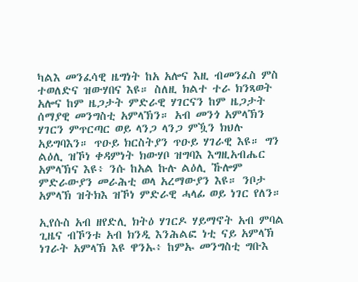ካልእ መንፈሳዊ ዜግነት ከአ አሎና እዚ ብመንፈስ ምስ ተወለድና ዝውሃበና እዩ። ስለዚ ክልተ ተራ ክንጻወት አሎና ከም ዜጋታት ምድራዊ ሃገርናን ከም ዜጋታት ሰማያዊ መንግስቲ አምላኽን። አብ መንጎ አምላኽን ሃገርን ምጥርጣር ወይ ላንጋ ላንጋ ምዃን ክህሉ አይግባእን። ጥዑይ ክርስትያን ጥዑይ ሃገራዊ እዩ። ግን ልዕሊ ዝኾነ ቀዳምነት ክውሃቦ ዝግባእ እግዚአብሔር አምላኽና እዩ፥ ንሱ ከአል ኩሉ ልዕሊ ኹሎም ምድራውያን መራሕቲ ወላ አረማውያን እዩ። ንቦታ አምላኽ ዝትክእ ዝኾነ ምድራዊ ሓላፊ ወይ ነገር የለን።

ኢየሱስ አብ ዘየድሊ ክትዕ ሃገርዶ ሃይማኖት አብ ምባል ጊዜና ብኾንቱ አብ ክንዲ እንሕልፎ ነቲ ናይ አምላኽ ነገራት አምላኽ እዩ ዋንኡ፥ ከምኡ መንግስቲ ግቡእ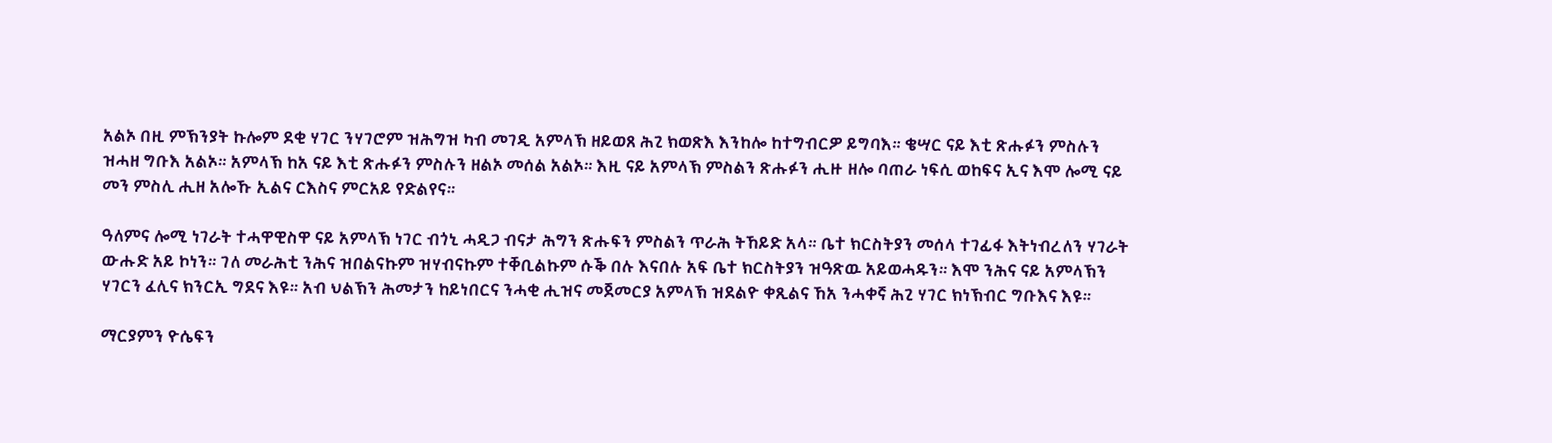አልኦ በዚ ምኽንያት ኩሎም ደቂ ሃገር ንሃገሮም ዝሕግዝ ካብ መገዲ አምላኽ ዘይወጸ ሕጊ ክወጽእ እንከሎ ከተግብርዎ ይግባእ። ቄሣር ናይ እቲ ጽሑፉን ምስሉን ዝሓዘ ግቡእ አልኦ። አምላኽ ከአ ናይ እቲ ጽሑፉን ምስሉን ዘልኦ መሰል አልኦ። እዚ ናይ አምላኽ ምስልን ጽሑፉን ሒዙ ዘሎ ባጠራ ነፍሲ ወከፍና ኢና እሞ ሎሚ ናይ መን ምስሊ ሒዘ አሎኹ ኢልና ርእስና ምርአይ የድልየና።

ዓለምና ሎሚ ነገራት ተሓዋዊስዋ ናይ አምላኽ ነገር ብጎኒ ሓዲጋ ብናታ ሕግን ጽሑፍን ምስልን ጥራሕ ትኸይድ አላ። ቤተ ክርስትያን መሰላ ተገፊፋ እትነብረለን ሃገራት ውሑድ አይ ኮነን። ገለ መራሕቲ ንሕና ዝበልናኩም ዝሃብናኩም ተቐቢልኩም ሱቕ በሉ እናበሉ አፍ ቤተ ክርስትያን ዝዓጽዉ አይወሓዱን። እሞ ንሕና ናይ አምላኽን ሃገርን ፈሊና ክንርኢ ግደና እዩ። አብ ህልኽን ሕመታን ከይነበርና ንሓቂ ሒዝና መጀመርያ አምላኽ ዝደልዮ ቀጺልና ኸአ ንሓቀኛ ሕጊ ሃገር ክነኽብር ግቡእና እዩ።

ማርያምን ዮሴፍን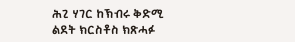ሕጊ ሃገር ከኽብሩ ቅድሚ ልደት ክርስቶስ ክጽሓፉ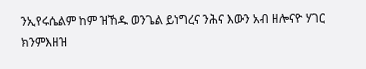ንኢየሩሴልም ከም ዝኸዱ ወንጌል ይነግረና ንሕና እውን አብ ዘሎናዮ ሃገር ክንምእዘዝ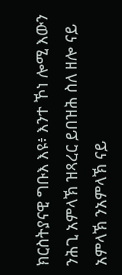ክርስትያናዊ ግቡእ እዩ፥ እንተ ኾነ ሎሚ እውን ንሕጊ አምላኽ ዝጻረር ይበዝሕ ስለ ዘሎ ናይ አምላኽ ንአምላኽ ናይ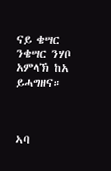ናይ ቄሣር ንቄሣር ንሃቦ አምላኽ ከአ ይሓግዘና።



ኣባ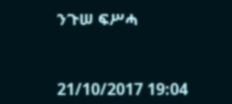ንጉሠ ፍሥሓ



21/10/2017 19:04